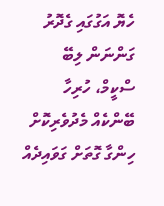ހެޔޮ އަގުގައި ގެދޮރު ގަންނަން ލިބޭ ސްކީމް، ހުރިހާ ބޭންކެއް މެދުވެރިކޮށް ހިންގާ ގޮތަށް ގަވައިދެއް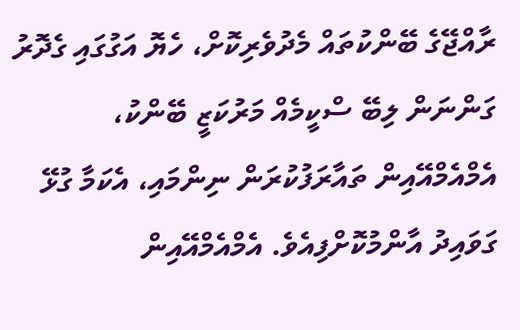ރާއްޖޭގެ ބޭންކުތައް މެދުވެރިކޮށް، ހެޔޮ އަގުގައި ގެދޮރު ގަންނަން ލިބޭ ސްކީމެއް މަރުކަޒީ ބޭންކު، އެމްއެމްއޭއިން ތައާރަފުކުރަން ނިންމައި، އެކަމާ ގުޅޭ ގަވައިދު އާންމުކޮށްފިއެވެ. އެމްއެމްއޭއިން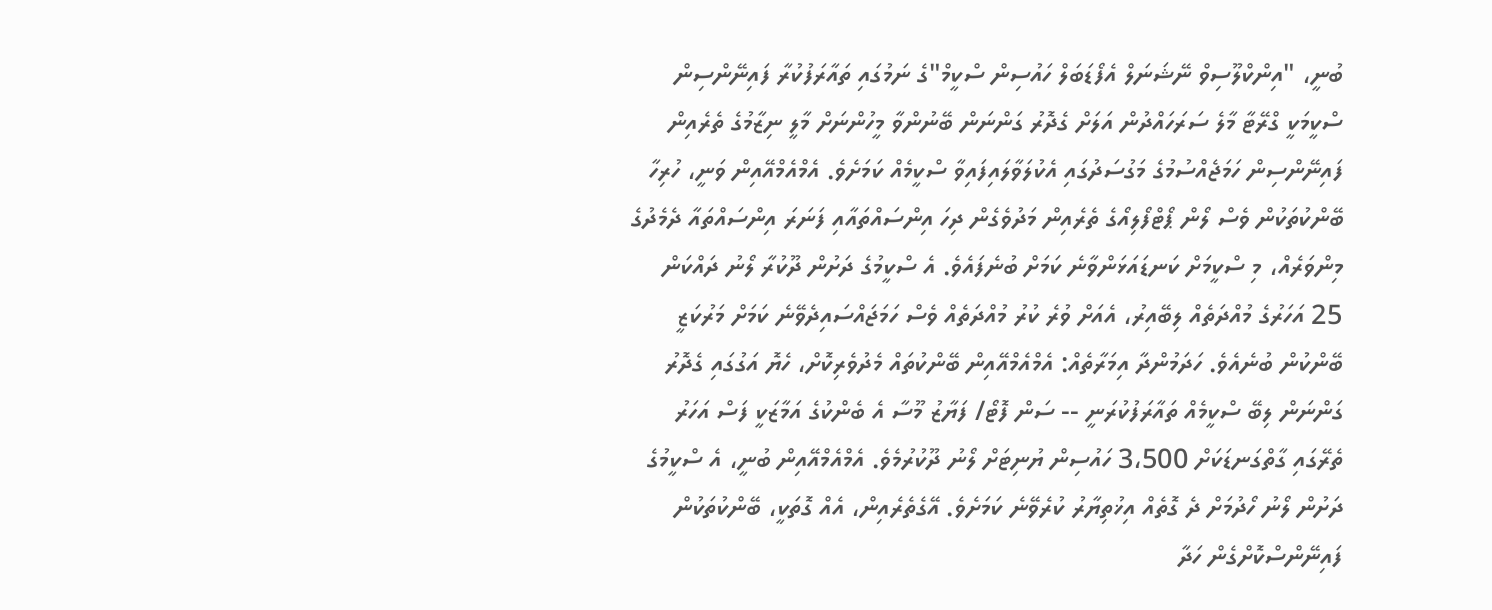ބުނީ، "އިންކްލޫސިވް ނޭޝަނަލް އެފޯޑަބަލް ހައުސިން ސްކީމް"ގެ ނަމުގައި ތައާރަފުކުރާ ފައިނޭންސިން ސްކީމަކީ ގްރޭޓާ މާލެ ސަރަހައްދުން އަލަށް ގެދޮރު ގަންނަން ބޭނުންވާ މީހުންނަށް މާލީ ނިޒާމުގެ ތެރެއިން ފައިނޭންސިން ހަމަޖެއްސުމުގެ މަގުސަދުގައި އެކުލަވާލައިފައިވާ ސްކީމެއް ކަމަށެވެ. އެމްއެމްއޭއިން ވަނީ، ހުރިހާ ބޭންކުތަކުން ވެސް ލޯން ޕޯޓްފޯލިއޯގެ ތެރެއިން މަދުވެގެން ދިހަ އިންސައްތައާއި ފަނަރަ އިންސައްތައާ ދެމެދުގެ މިންވަރެއް، މި ސްކީމަށް ކަނޑައަޅަންވާނެ ކަމަށް ބުނެފައެވެ. އެ ސްކީމުގެ ދަށުން ދޫކުރާ ލޯނު ދައްކަން 25 އަހަރުގެ މުއްދަތެއް ލިބޭއިރު، އެއަށް ވުރެ ކުރު މުއްދަތެއް ވެސް ހަމަޖައްސައިދެވޭނެ ކަމަށް މަރުކަޒީ ބޭންކުން ބުނެއެވެ. ހަދަމުންދާ އިމަރާތެއް: އެމްއެމްއޭއިން ބޭންކުތައް މެދުވެރިކޮށް، ހެޔޮ އަގުގައި ގެދޮރު ގަންނަން ލިބޭ ސްކީމެއް ތައާރަފުކުރަނީ -- ސަން ފޮޓޯ/ ފަޔާޒު މޫސާ އެ ބެންކުގެ އަމާޒަކީ ފަސް އަހަރު ތެރޭގައި ގާތްގަނޑަކަށް 3،500 ހައުސިން ޔުނިޓަށް ލޯނު ދޫކުރުމެވެ. އެމްއެމްއޭއިން ބުނީ، އެ ސްކީމުގެ ދަށުން ލޯނު ހޯދުމަށް ދެ ގޮތެއް އިޚުތިޔާރު ކުރެވޭނެ ކަމަށެވެ. އޭގެތެރެއިން، އެއް ގޮތަކީ، ބޭންކުތަކުން ފައިނޭންސްކޮށްގެން ހަދާ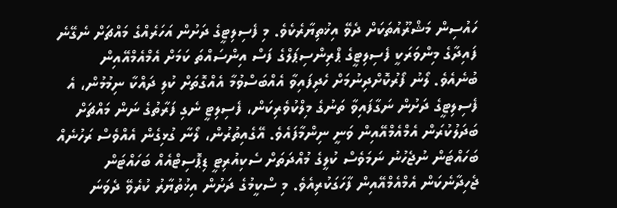ހައުސިން މަޝްރޫއުތަކަށް ދެވޭ އިޚުތިޔާރެކެވެ. މި ފެސިލިޓީގެ ދަށުން އަހަރެއްގެ މައްޗަށް ނެގޭނެ ފައިދާގެ މިންވަރަކީ ފެސިލިޓީގެ ޕްރިންސިޕަލްގެ ފަސް އިންސައްތަ ކަމަށް އެމްއެމްއޭއިން ބުނެއެވެ. ލޯނު ފޯރުކޮށްދިނުމަށް ހެދިފައިވާ އެއްބަސްވުމާ އެއްގޮތަށް ކުލި ދައްކާ ނިމުމުން، އެ ފެސިލިޓީގެ ދަށުން ނަގާފައިވާ ތަނުގެ މިލްކުވެރިކަން، ފެސިލިޓީ ނެގި ފަރާތުގެ ނަން މައްޗަށް ބަދަލުކުރަން އެމްއެމްއޭއިން ވަނީ ނިންމާފައެވެ. އޭގެއިތުރުން، ލޯނާ ގުޅިގެން އެއްވެސް ރަހުނެއް ބަހައްޓަން ނުޖެހުނު ނަމަވެސް ކުލީގެ މުއްދަތަށް ސެކިއުރިޓީ ޑިޕޮސިޓްއެއް ބަހައްޓަން ޖެހިދާނެކަން އެމްއެމްއޭއިން ފާހަގަކުރިއެވެ. މި ސްކީމުގެ ދަށުން އިޚުތުޔާރު ކުރެވޭ ދެވަނަ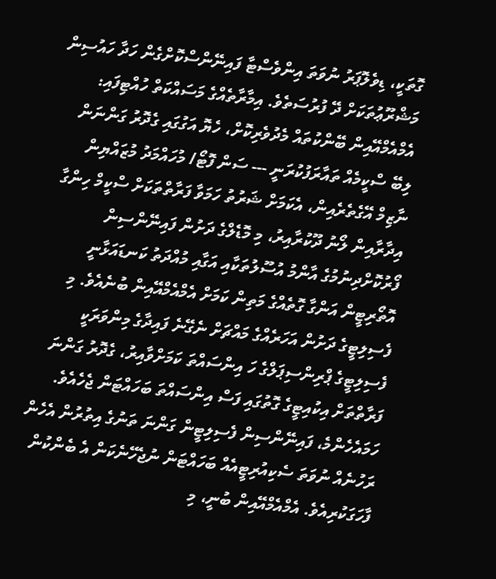ގޮތަކީ، ޑިވެލޮޕަރު ނުވަތަ އިންވެސްޓާ ފައިނޭންސްކޮށްގެން ހަދާ ހައުސިން މަޝްރޫޢުތަކަށް ދޭ ފުރުސަތެވެ. އިމާރާތެއްގެ މަސައްކަތް ހުއްޓިފައި: އެމްއެމްއޭއިން ބޭންކުތައް މެދުވެރިކޮށް، ހެޔޮ އަގުގައި ގެދޮރު ގަންނަން ލިބޭ ސްކީމެއް ތައާރަފުކުރަނީ --- ސަން ފޮޓޯ/ މުހައްމަދު މުޒައްޔިން ނާޒިމް އޭގެތެރެއިން، އެކަމަށް ޝަރުތު ހަމަވާ ފަރާތްތަކަށް ސްކީމް ހިންގާ އިދާރާއިން ލޯނު ދޫކުރާއިރު، މި މޮޑެލްގެ ދަށުން ފައިނޭންސިން ފޯރުކޮށްދިނުމުގެ އާންމު އުސޫލުތަކާއި އަގާއި މުއްދަތު ކަނޑައަޅާނީ އޮތޯރިޓީން އަންގާ ގޮތެއްގެ މަތިން ކަމަށް އެމްއެމްއޭއިން ބުނެއެވެ. މި ފެސިލިޓީގެ ދަށުން އަހަރެއްގެ މައްޗަށް ނެގޭނެ ފައިދާގެ މިންވަރަކީ ފެސިލިޓީގެ ޕްރިންސިޕަލްގެ ހަ އިންސައްތަ ކަމަށްވާއިރު، ގެދޮރު ގަންނަ ފަރާތްތަށް އިކުއިޓީގެ ގޮތުގައި ފަސް އިންސައްތަ ބަހައްޓަން ޖެހެއެވެ. ހަމައެހެންމެ، ފައިނޭންސިން ފެސިލިޓީން ގަންނަ ތަނުގެ އިތުރުން އެހެން ރަހުނެއް ނުވަތަ ސެކިއުރިޓީއެއް ބަހައްޓަން ނުޖެހޭނެކަން އެ ބެންކުން ފާހަގަކުރިއެވެ. އެމްއެމްއޭއިން ބުނީ، މި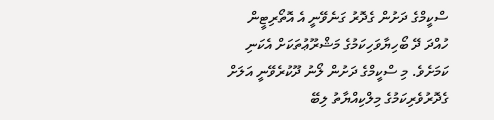ސްކީމްގެ ދަށުން ގެދޮރު ގަނެވޭނީ އެ އޮތޯރިޓީން ހުއްދަ ދޭ ބޯހިޔާވަހިކަމުގެ މަޝްރޫޢުތަކަށް އެކަނި ކަމަށެވެ. މި ސްކީމްގެ ދަށުން ލޯނު ދޫކުރެވޭނީ އަލަށް ގެދޮރުވެރިކަމުގެ މިލްކިއްޔާތު ލިބޭ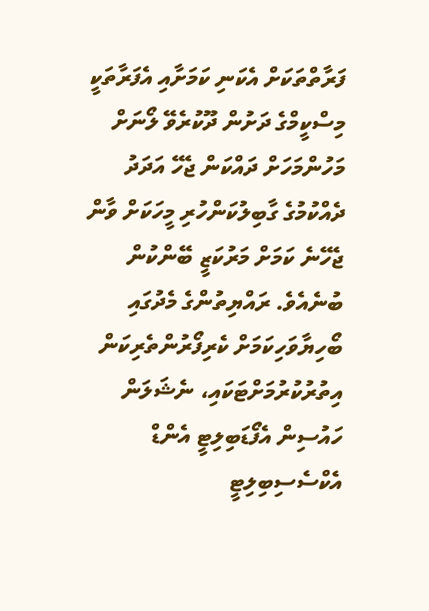ފަރާތްތަކަށް އެކަނި ކަމަށާއި އެފަރާތަކީ މިސްކީމްގެ ދަށުން ދޫކުރެވޭ ލޯނަށް މަހުންމަހަށް ދައްކަން ޖެހޭ އަދަދު ދެއްކުމުގެ ގާބިލުކަންހުރި މީހަކަށް ވާން ޖެހޭނެ ކަމަށް މަރުކަޒީ ބޭންކުން ބުނެއެވެ. ރައްޔިތުންގެ މެދުގައި ބޯހިޔާވަހިކަމަށް ކެރިފޯރުންތެރިކަން އިތުރުކުރުމަށްޓަކައި، ނެޝަލަން ހައުސިން އެފޯޑަބިލިޓީ އެންޑް އެކްސެސިބިލިޓީ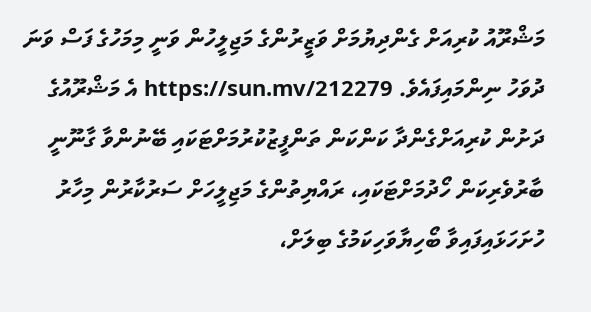މަޝްރޫއު ކުރިއަށް ގެންދިޔުމަށް ވަޒީރުންގެ މަޖިލީހުން ވަނީ މިމަހުގެ ފަސް ވަނަ ދުވަހު ނިންމައިފައެވެ. https://sun.mv/212279 އެ މަޝްރޫއުގެ ދަށުން ކުރިއަށްގެންދާ ކަންކަން ތަންފީޒުކުރުމަށްޓަކައި ބޭނުންވާ ގާނޫނީ ބާރުވެރިކަން ހޯދުމަށްޓަކައި، ރައްޔިތުންގެ މަޖިލީހަށް ސަރުކާރުން މިހާރު ހުށަހަޅައިފައިވާ ބޯހިޔާވަހިކަމުގެ ބިލަށް،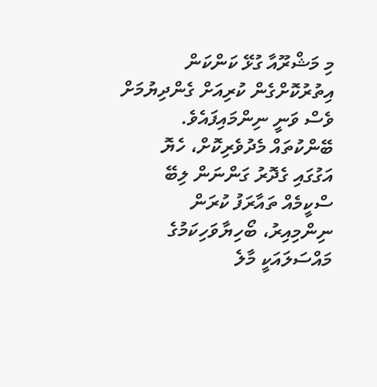މި މަޝްރޫއާ ގުޅޭ ކަންކަން އިތުރުކޮށްގެން ކުރިއަށް ގެންދިޔުމަށް ވެސް ވަނީ ނިންމައިފައެވެ. ބޭންކުތައް މެދުވެރިކޮށް، ހެޔޮ އަގުގައި ގެދޮރު ގަންނަން ލިބޭ ސްކީމެއް ތައާރަފު ކުރަން ނިންމިއިރު، ބޯހިޔާވަހިކަމުގެ މައްސަލައަކީ މާލެ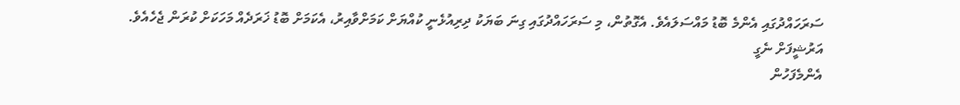ސަރަހައްދުގައި އެންމެ ބޮޑު މައްސަލައެވެ. އެގޮތުން، މި ސަރަހައްދުގައި ގިނަ ބަޔަކު ދިރިއުޅެނީ ކުއްޔަށް ކަމަށްވާއިރު، އެކަމަށް ބޮޑު ޚަރަދެއް މަހަކަށް ކުރަން ޖެހެއެވެ.
އަރުޝީފަށް ނެގީ
އެންމެފަހުން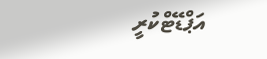އަޕްޑޭޓްކުރީ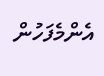އެންމެފަހުން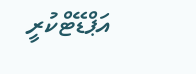އަޕްޑޭޓްކުރީ